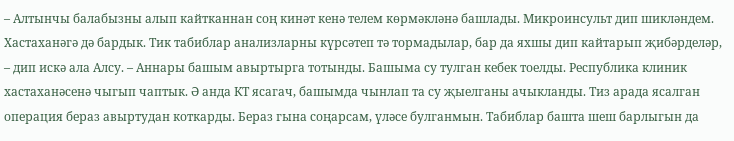– Алтынчы балабызны алып кайтканнан соң кинәт кенә телем көрмәкләнә башлады. Микроинсульт дип шикләндем. Хастаханәгә дә бардык. Тик табиблар анализларны күрсәтеп тә тормадылар, бар да яхшы дип кайтарып җибәрделәр, – дип искә ала Алсу. – Аннары башым авыртырга тотынды. Башыма су тулган кебек тоелды. Республика клиник хастаханәсенә чыгып чаптык. Ә анда КТ ясагач, башымда чынлап та су җыелганы ачыкланды. Тиз арада ясалган операция бераз авыртудан коткарды. Бераз гына соңарсам, үләсе булганмын. Табиблар башта шеш барлыгын да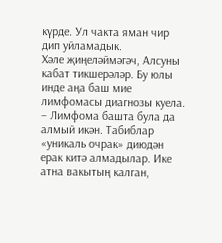күрде. Ул чакта яман чир дип уйламадык.
Хәле җиңеләймәгәч, Алсуны кабат тикшерәләр. Бу юлы инде аңа баш мие лимфомасы диагнозы куела.
– Лимфома башта була да алмый икән. Табиблар «уникаль очрак» диюдән ерак китә алмадылар. Ике атна вакытың калган,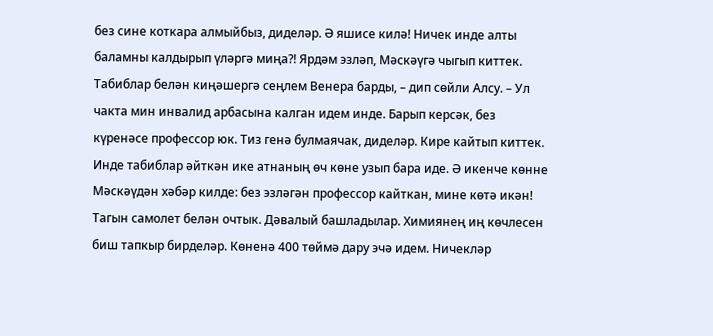без сине коткара алмыйбыз, диделәр. Ә яшисе килә! Ничек инде алты баламны калдырып үләргә миңа?! Ярдәм эзләп, Мәскәүгә чыгып киттек. Табиблар белән киңәшергә сеңлем Венера барды, – дип сөйли Алсу. – Ул чакта мин инвалид арбасына калган идем инде. Барып керсәк, без күренәсе профессор юк. Тиз генә булмаячак, диделәр. Кире кайтып киттек. Инде табиблар әйткән ике атнаның өч көне узып бара иде. Ә икенче көнне Мәскәүдән хәбәр килде: без эзләгән профессор кайткан, мине көтә икән! Тагын самолет белән очтык. Дәвалый башладылар. Химиянең иң көчлесен биш тапкыр бирделәр. Көненә 400 төймә дару эчә идем. Ничекләр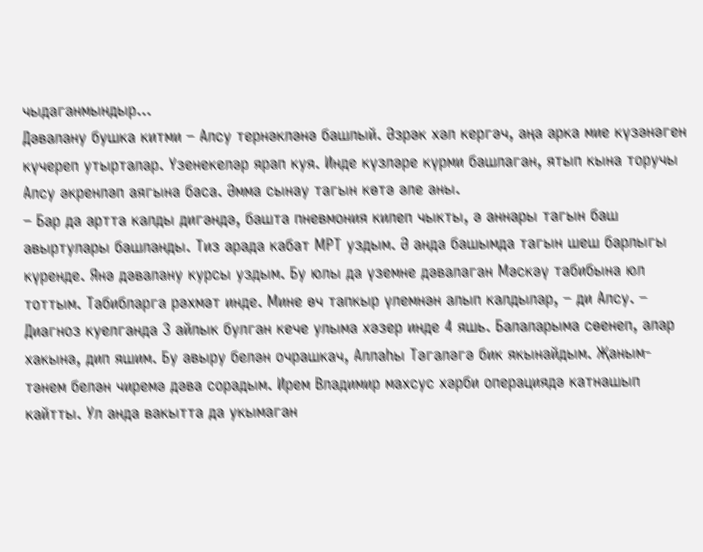чыдаганмындыр...
Дәвалану бушка китми – Алсу тернәкләнә башлый. Әзрәк хәл кергәч, аңа арка мие күзәнәген күчереп утырталар. Үзенекеләр ярап куя. Инде күзләре күрми башлаган, ятып кына торучы Алсу әкренләп аягына баса. Әмма сынау тагын көтә әле аны.
– Бар да артта калды дигәндә, башта пневмония килеп чыкты, ә аннары тагын баш авыртулары башланды. Тиз арада кабат МРТ уздым. Ә анда башымда тагын шеш барлыгы күренде. Янә дәвалану курсы уздым. Бу юлы да үземне дәвалаган Мәскәү табибына юл тоттым. Табибларга рәхмәт инде. Мине өч тапкыр үлемнән алып калдылар, – ди Алсу. – Диагноз куелганда 3 айлык булган кече улыма хәзер инде 4 яшь. Балаларыма сөенеп, алар хакына, дип яшим. Бу авыру белән очрашкач, Аллаһы Тәгаләгә бик якынайдым. Җаным-тәнем белән чиремә дәва сорадым. Ирем Владимир махсус хәрби операциядә катнашып кайтты. Ул анда вакытта да укымаган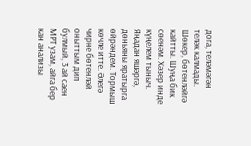дога, теләмәгән теләк калмады. Шөкер, бөтенләйгә кайтты. Шуңа бик сөенәм. Хәзер инде күңелем тыныч. Яңадан яшәргә, дөньяны яратырга өйрәндем. Тормыш көчле итте. Әлегә чирне бөтенләй оныттым дип булмый, 3 ай саен МРТ узам, айга бер кан анализы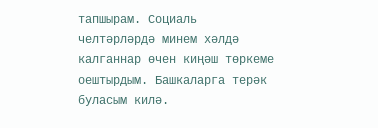тапшырам. Социаль челтәрләрдә минем хәлдә калганнар өчен киңәш төркеме оештырдым. Башкаларга терәк буласым килә.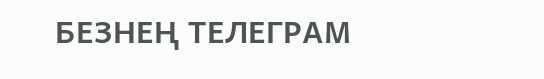БЕЗНЕҢ ТЕЛЕГРАМ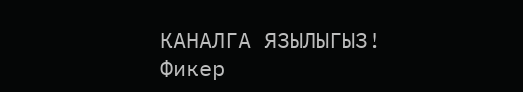КАНАЛГА ЯЗЫЛЫГЫЗ!
Фикер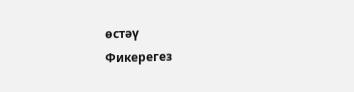өстәү
Фикерегез